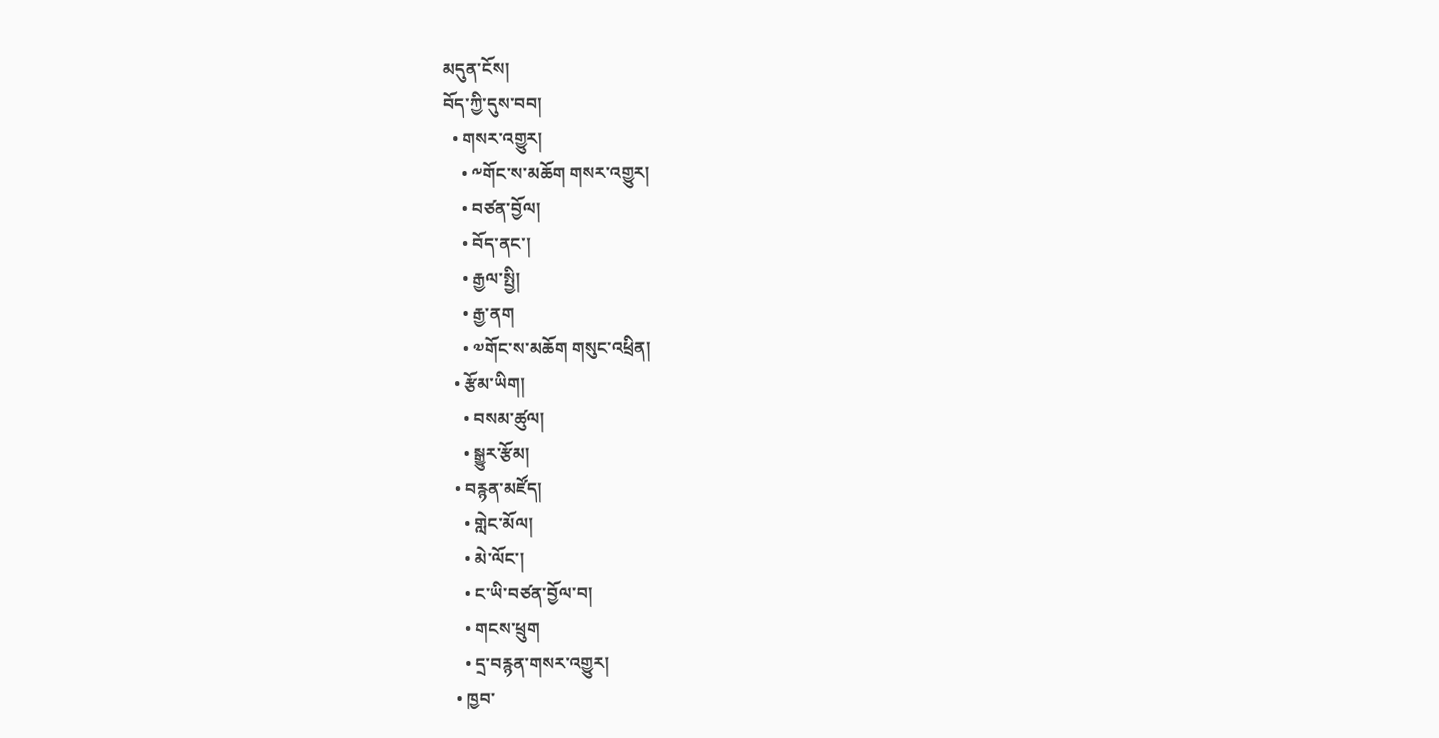མདུན་ངོས།
བོད་ཀྱི་དུས་བབ།
  • གསར་འགྱུར།
    • ༸གོང་ས་མཆོག གསར་འགྱུར།
    • བཙན་བྱོལ།
    • བོད་ནང་།
    • རྒྱལ་སྤྱི།
    • རྒྱ་ནག
    • ༧གོང་ས་མཆོག གསུང་འཕྲིན།
  • རྩོམ་ཡིག།
    • བསམ་ཚུལ།
    • སྒྱུར་རྩོམ།
  • བརྙན་མཛོད།
    • གླེང་མོལ།
    • མེ་ལོང་།
    • ང་ཡི་བཙན་བྱོལ་བ།
    • གངས་ཕྲུག
    • དྲ་བརྙན་གསར་འགྱུར།
  • ཁྱབ་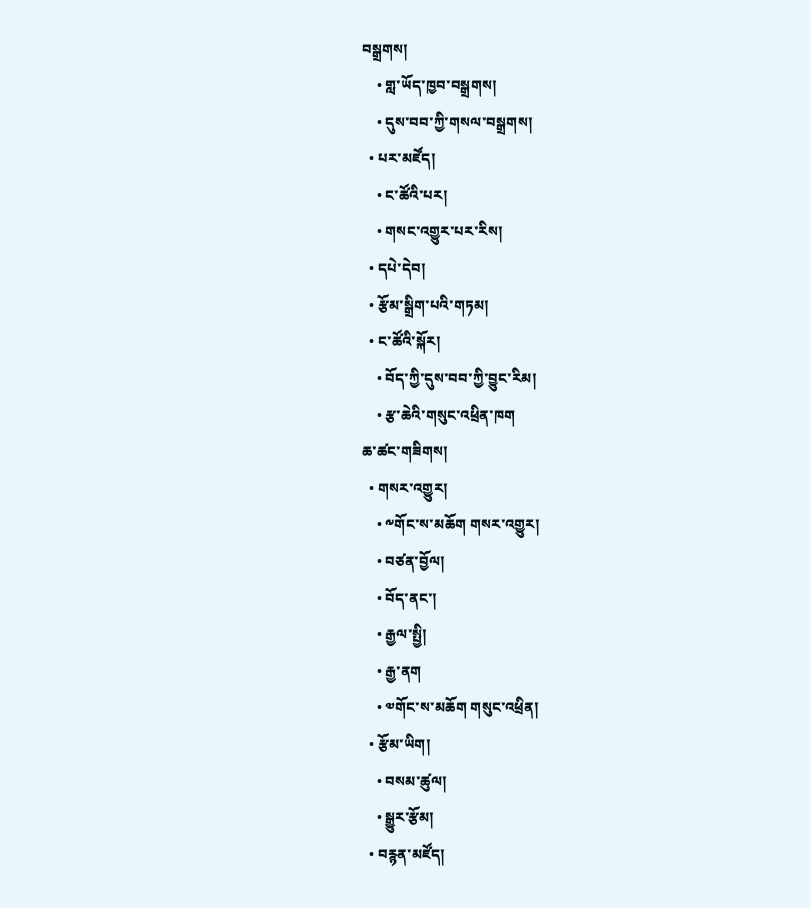བསྒྲགས།
    • གླ་ཡོད་ཁྱབ་བསྒྲགས།
    • དུས་བབ་ཀྱི་གསལ་བསྒྲགས།
  • པར་མཛོད།
    • ང་ཚོའི་པར།
    • གསང་འགྱུར་པར་རིས།
  • དཔེ་དེབ།
  • རྩོམ་སྒྲིག་པའི་གཏམ།
  • ང་ཚོའི་སྐོར།
    • བོད་ཀྱི་དུས་བབ་ཀྱི་བྱུང་རིམ།
    • རྩ་ཆེའི་གསུང་འཕྲིན་ཁག
ཆ་ཚང་གཟིགས།
  • གསར་འགྱུར།
    • ༸གོང་ས་མཆོག གསར་འགྱུར།
    • བཙན་བྱོལ།
    • བོད་ནང་།
    • རྒྱལ་སྤྱི།
    • རྒྱ་ནག
    • ༧གོང་ས་མཆོག གསུང་འཕྲིན།
  • རྩོམ་ཡིག།
    • བསམ་ཚུལ།
    • སྒྱུར་རྩོམ།
  • བརྙན་མཛོད།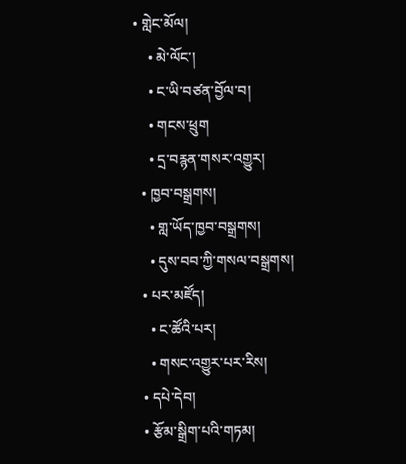• གླེང་མོལ།
    • མེ་ལོང་།
    • ང་ཡི་བཙན་བྱོལ་བ།
    • གངས་ཕྲུག
    • དྲ་བརྙན་གསར་འགྱུར།
  • ཁྱབ་བསྒྲགས།
    • གླ་ཡོད་ཁྱབ་བསྒྲགས།
    • དུས་བབ་ཀྱི་གསལ་བསྒྲགས།
  • པར་མཛོད།
    • ང་ཚོའི་པར།
    • གསང་འགྱུར་པར་རིས།
  • དཔེ་དེབ།
  • རྩོམ་སྒྲིག་པའི་གཏམ།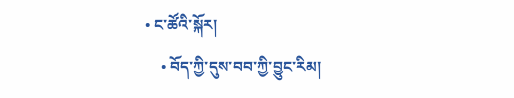• ང་ཚོའི་སྐོར།
    • བོད་ཀྱི་དུས་བབ་ཀྱི་བྱུང་རིམ།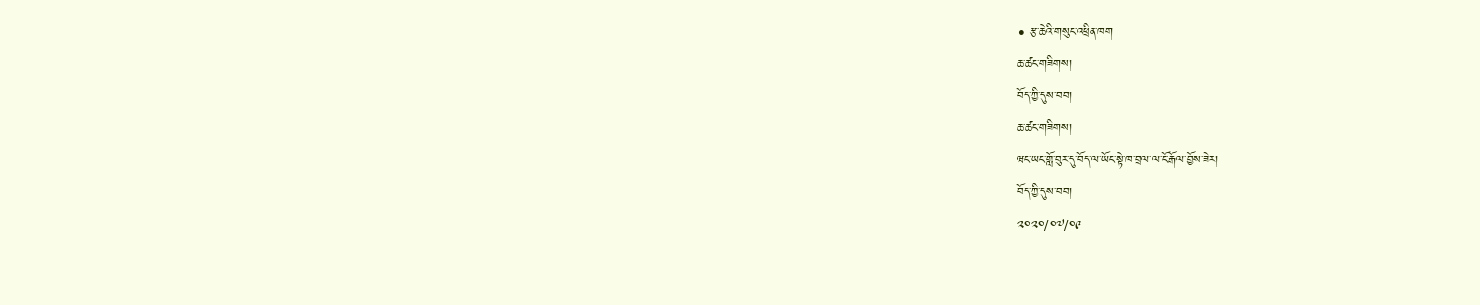• རྩ་ཆེའི་གསུང་འཕྲིན་ཁག
ཆ་ཚང་གཟིགས།
བོད་ཀྱི་དུས་བབ།
ཆ་ཚང་གཟིགས།
ཝང་ཡང་གློ་བུར་དུ་བོད་ལ་ཡོང་སྟེ་ཁ་བྲལ་ལ་ངོ་རྒོལ་བྱོས་ཟེར།
བོད་ཀྱི་དུས་བབ།
༢༠༢༠/༠༧/༠༩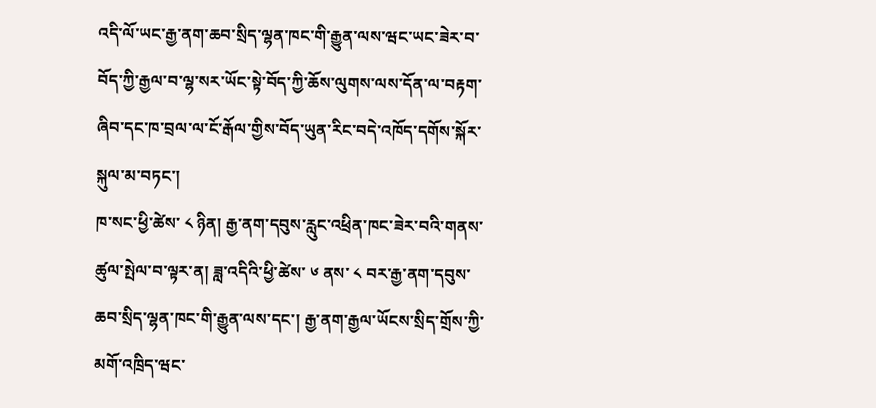འདི་ལོ་ཡང་རྒྱ་ནག་ཆབ་སྲིད་ལྷན་ཁང་གི་རྒྱུན་ལས་ཝང་ཡང་ཟེར་བ་བོད་ཀྱི་རྒྱལ་བ་ལྷ་སར་ཡོང་སྟེ་བོད་ཀྱི་ཆོས་ལུགས་ལས་དོན་ལ་བརྟག་ཞིབ་དང་ཁ་བྲལ་ལ་ངོ་རྒོལ་གྱིས་བོད་ཡུན་རིང་བདེ་འཁོད་དགོས་སྐོར་སྐུལ་མ་བཏང་།
ཁ་སང་ཕྱི་ཚེས་ ༨ ཉིན། རྒྱ་ནག་དབུས་རླུང་འཕྲིན་ཁང་ཟེར་བའི་གནས་ཚུལ་སྤེལ་བ་ལྟར་ན། ཟླ་འདིའི་ཕྱི་ཚེས་ ༦ ནས་ ༨ བར་རྒྱ་ནག་དབུས་ཆབ་སྲིད་ལྷན་ཁང་གི་རྒྱུན་ལས་དང་། རྒྱ་ནག་རྒྱལ་ཡོངས་སྲིད་གྲོས་ཀྱི་མགོ་འཁྲིད་ཝང་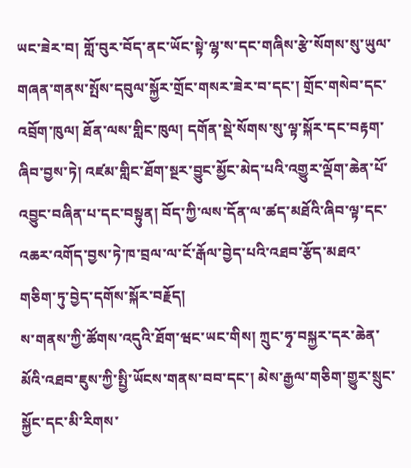ཡང་ཟེར་བ། གློ་བུར་བོད་ནང་ཡོང་སྟེ་ལྷ་ས་དང་གཞིས་རྩེ་སོགས་སུ་ཡུལ་གཞན་གནས་སྤོས་དབུལ་སྐྱོར་གྲོང་གསར་ཟེར་བ་དང་། གྲོང་གསེབ་དང་འབྲོག་ཁུལ། ཐོན་ལས་གླིང་ཁུལ། དགོན་སྡེ་སོགས་སུ་ལྟ་སྐོར་དང་བརྟག་ཞིབ་བྱས་ཏེ། འཛམ་གླིང་ཐོག་སྔར་བྱུང་མྱོང་མེད་པའི་འགྱུར་ལྡོག་ཆེན་པོ་འབྱུང་བཞིན་པ་དང་བསྟུན། བོད་ཀྱི་ལས་དོན་ལ་ཚད་མཐོའི་ཞིབ་ལྟ་དང་འཆར་འགོད་བྱས་ཏེ་ཁ་བྲལ་ལ་ངོ་རྒོལ་བྱེད་པའི་འཐབ་རྩོད་མཐའ་གཅིག་ཏུ་བྱེད་དགོས་སྐོར་བརྗོད།
ས་གནས་ཀྱི་ཚོགས་འདུའི་ཐོག་ཝང་ཡང་གིས། ཀྲུང་ཧྭ་བསྐྱར་དར་ཆེན་མོའི་འཐབ་ཇུས་ཀྱི་སྤྱི་ཡོངས་གནས་བབ་དང་། མེས་རྒྱལ་གཅིག་གྱུར་སྲུང་སྐྱོང་དང་མི་རིགས་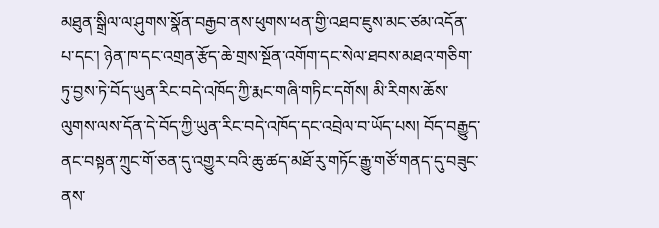མཐུན་སྒྲིལ་ལ་ཤུགས་སྣོན་བརྒྱབ་ནས་ཕུགས་ཕན་གྱི་འཐབ་ཇུས་མང་ཙམ་འདོན་པ་དང་། ཉེན་ཁ་དང་འགྲན་རྩོད་ཆེ་གྲས་སྔོན་འགོག་དང་སེལ་ཐབས་མཐའ་གཅིག་ཏུ་བྱས་ཏེ་བོད་ཡུན་རིང་བདེ་འཁོད་ཀྱི་རྨང་གཞི་གཏིང་དགོས། མི་རིགས་ཆོས་ལུགས་ལས་དོན་དེ་བོད་ཀྱི་ཡུན་རིང་བདེ་འཁོད་དང་འབྲེལ་བ་ཡོད་པས། བོད་བརྒྱུད་ནང་བསྟན་ཀྲུང་གོ་ཅན་དུ་འགྱུར་བའི་ཆུ་ཚད་མཐོ་རུ་གཏོང་རྒྱུ་གཙོ་གནད་དུ་བཟུང་ནས་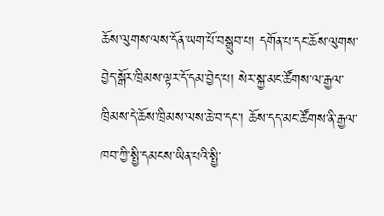ཆོས་ལུགས་ལས་དོན་ཡག་པོ་བསྒྲུབ་པ། དགོན་པ་དང་ཆོས་ལུགས་བྱེད་སྒོར་ཁྲིམས་ལྟར་དོ་དམ་བྱེད་པ། སེར་སྐྱ་མང་ཚོགས་ལ་རྒྱལ་ཁྲིམས་དེ་ཆོས་ཁྲིམས་ལས་ཆེ་བ་དང་། ཆོས་དད་མང་ཚོགས་ནི་རྒྱལ་ཁབ་ཀྱི་སྤྱི་དམངས་ཡིན་པའི་སྤྱི་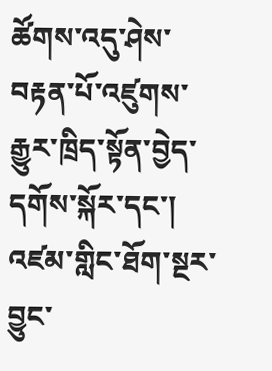ཚོགས་འདུ་ཤེས་བརྟན་པོ་འཛུགས་རྒྱུར་ཁྲིད་སྟོན་བྱེད་དགོས་སྐོར་དང་། འཛམ་གླིང་ཐོག་སྔར་བྱུང་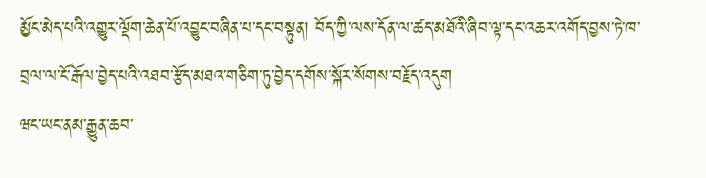མྱོང་མེད་པའི་འགྱུར་ལྡོག་ཆེན་པོ་འབྱུང་བཞིན་པ་དང་བསྟུན། བོད་ཀྱི་ལས་དོན་ལ་ཚད་མཐོའི་ཞིབ་ལྟ་དང་འཆར་འགོད་བྱས་ཏེ་ཁ་བྲལ་ལ་ངོ་རྒོལ་བྱེད་པའི་འཐབ་རྩོད་མཐའ་གཅིག་ཏུ་བྱེད་དགོས་སྐོར་སོགས་བརྗོད་འདུག
ཝང་ཡང་ནམ་རྒྱུན་ཆབ་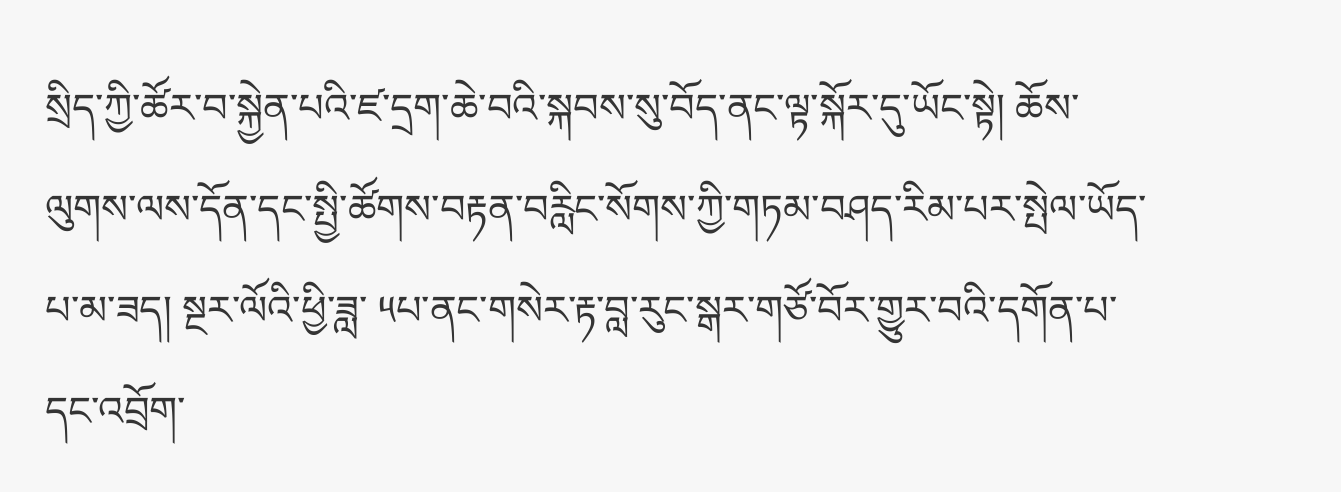སྲིད་ཀྱི་ཚོར་བ་སྐྱེན་པའི་ཛ་དྲག་ཆེ་བའི་སྐབས་སུ་བོད་ནང་ལྟ་སྐོར་དུ་ཡོང་སྟེ། ཆོས་ལུགས་ལས་དོན་དང་སྤྱི་ཚོགས་བརྟན་བརླིང་སོགས་ཀྱི་གཏམ་བཤད་རིམ་པར་སྤེལ་ཡོད་པ་མ་ཟད། སྔར་ལོའི་ཕྱི་ཟླ་ ༥པ་ནང་གསེར་རྟ་བླ་རུང་སྒར་གཙོ་བོར་གྱུར་བའི་དགོན་པ་དང་འབྲོག་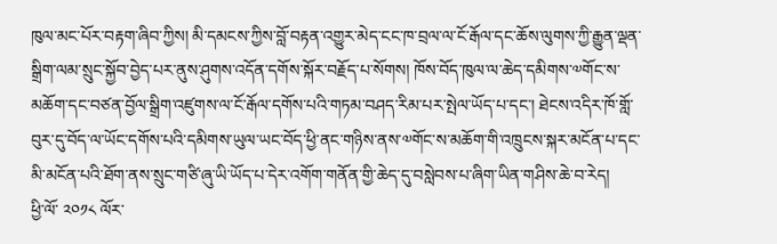ཁུལ་མང་པོར་བརྟག་ཞིབ་ཀྱིས། མི་དམངས་ཀྱིས་བློ་བརྟན་འགྱུར་མེད་ངང་ཁ་བྲལ་ལ་ངོ་རྒོལ་དང་ཆོས་ལུགས་ཀྱི་རྒྱུན་ལྡན་སྒྲིག་ལམ་སྲུང་སྐྱོབ་བྱེད་པར་ནུས་ཤུགས་འདོན་དགོས་སྐོར་བརྗོད་པ་སོགས། ཁོས་བོད་ཁུལ་ལ་ཆེད་དམིགས་༧གོང་ས་མཆོག་དང་བཙན་བྱོལ་སྒྲིག་འཛུགས་ལ་ངོ་རྒོལ་དགོས་པའི་གཏམ་བཤད་རིམ་པར་སྤེལ་ཡོད་པ་དང་། ཐེངས་འདིར་ཁོ་གློ་བུར་དུ་བོད་ལ་ཡོང་དགོས་པའི་དམིགས་ཡུལ་ཡང་བོད་ཕྱི་ནང་གཉིས་ནས་༧གོང་ས་མཆོག་གི་འཁྲུངས་སྐར་མངོན་པ་དང་མི་མངོན་པའི་ཐོག་ནས་སྲུང་གཙི་ཞུ་ཡི་ཡོད་པ་དེར་འགོག་གནོན་གྱི་ཆེད་དུ་བསླེབས་པ་ཞིག་ཡིན་གཤིས་ཆེ་བ་རེད།
ཕྱི་ལོ་ ༢༠༡༨ ལོར་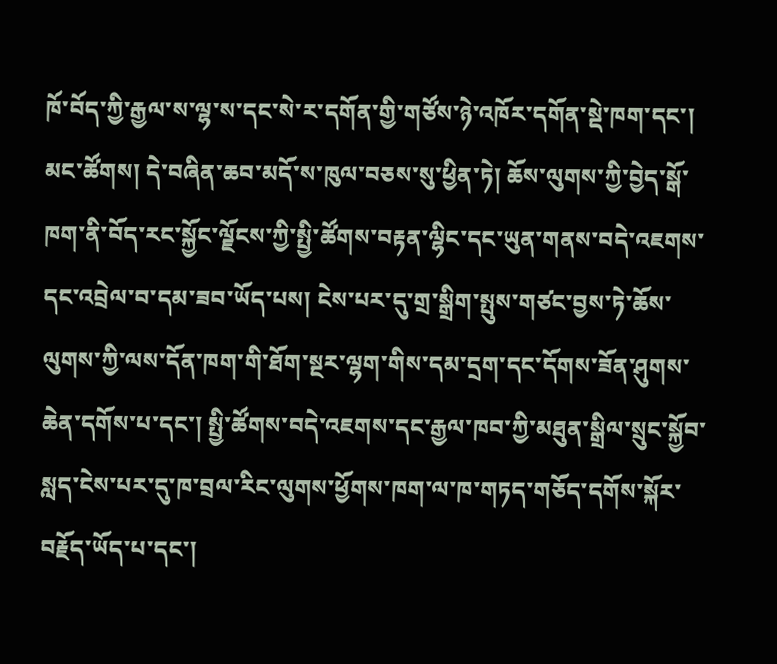ཁོ་བོད་ཀྱི་རྒྱལ་ས་ལྷ་ས་དང་སེ་ར་དགོན་གྱི་གཙོས་ཉེ་འཁོར་དགོན་སྡེ་ཁག་དང་།  མང་ཚོགས། དེ་བཞིན་ཆབ་མདོ་ས་ཁུལ་བཅས་སུ་ཕྱིན་ཏེ། ཆོས་ལུགས་ཀྱི་བྱེད་སྒོ་ཁག་ནི་བོད་རང་སྐྱོང་ལྗོངས་ཀྱི་སྤྱི་ཚོགས་བརྟན་ལྷིང་དང་ཡུན་གནས་བདེ་འཇགས་དང་འབྲེལ་བ་དམ་ཟབ་ཡོད་པས། ངེས་པར་དུ་གྲ་སྒྲིག་སྤུས་གཙང་བྱས་ཏེ་ཆོས་ལུགས་ཀྱི་ལས་དོན་ཁག་གི་ཐོག་སྔར་ལྷག་གིས་དམ་དྲག་དང་དོགས་ཟོན་ཤུགས་ཆེན་དགོས་པ་དང་། སྤྱི་ཚོགས་བདེ་འཇགས་དང་རྒྱལ་ཁབ་ཀྱི་མཐུན་སྒྲིལ་སྲུང་སྐྱོབ་སླད་ངེས་པར་དུ་ཁ་བྲལ་རིང་ལུགས་ཕྱོགས་ཁག་ལ་ཁ་གཏད་གཅོད་དགོས་སྐོར་བརྗོད་ཡོད་པ་དང་།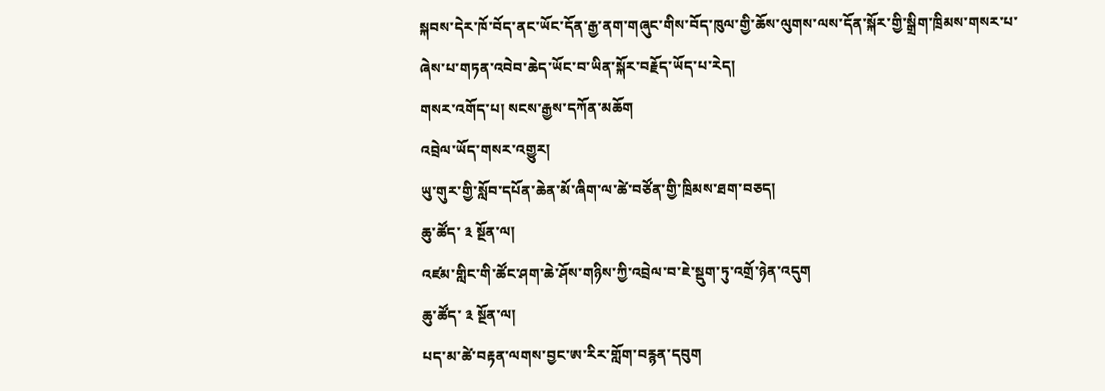སྐབས་དེར་ཁོ་བོད་ནང་ཡོང་དོན་རྒྱ་ནག་གཞུང་གིས་བོད་ཁུལ་གྱི་ཆོས་ལུགས་ལས་དོན་སྐོར་གྱི་སྒྲིག་ཁྲིམས་གསར་པ་ཞེས་པ་གཏན་འབེབ་ཆེད་ཡོང་བ་ཡིན་སྐོར་བརྗོད་ཡོད་པ་རེད།
གསར་འགོད་པ། སངས་རྒྱས་དཀོན་མཆོག
འབྲེལ་ཡོད་གསར་འགྱུར།
ཡུ་གུར་གྱི་སློབ་དཔོན་ཆེན་མོ་ཞིག་ལ་ཚེ་བཙོན་གྱི་ཁྲིམས་ཐག་བཅད།
ཆུ་ཚོད་ ༣ སྔོན་ལ།
འཛམ་གླིང་གི་ཚོང་ཤག་ཆེ་ཤོས་གཉིས་ཀྱི་འབྲེལ་བ་ཇེ་སྡུག་ཏུ་འགྲོ་ཉེན་འདུག
ཆུ་ཚོད་ ༣ སྔོན་ལ།
པད་མ་ཚེ་བརྟན་ལགས་བྱང་ཨ་རིར་གློག་བརྙན་དབུག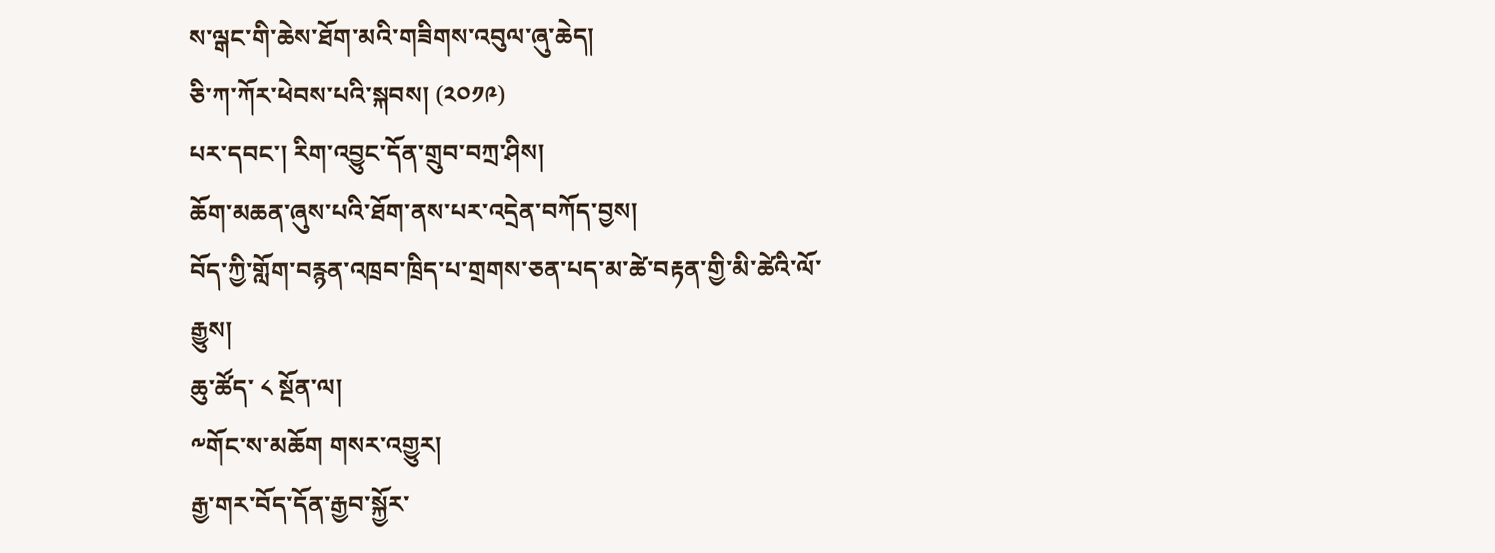ས་ལྒང་གི་ཆེས་ཐོག་མའི་གཟིགས་འབུལ་ཞུ་ཆེད།
ཅི་ཀ་ཀོར་ཕེབས་པའི་སྐབས། (༢༠༡༩)
པར་དབང་། རིག་འབྱུང་དོན་གྲུབ་བཀྲ་ཤིས།
ཆོག་མཆན་ཞུས་པའི་ཐོག་ནས་པར་འདྲེན་བཀོད་བྱས།
བོད་ཀྱི་གློག་བརྙན་འཁྲབ་ཁྲིད་པ་གྲགས་ཅན་པད་མ་ཚེ་བརྟན་གྱི་མི་ཚེའི་ལོ་རྒྱུས།
ཆུ་ཚོད་ ༨ སྔོན་ལ།
༸གོང་ས་མཆོག གསར་འགྱུར།
རྒྱ་གར་བོད་དོན་རྒྱབ་སྐྱོར་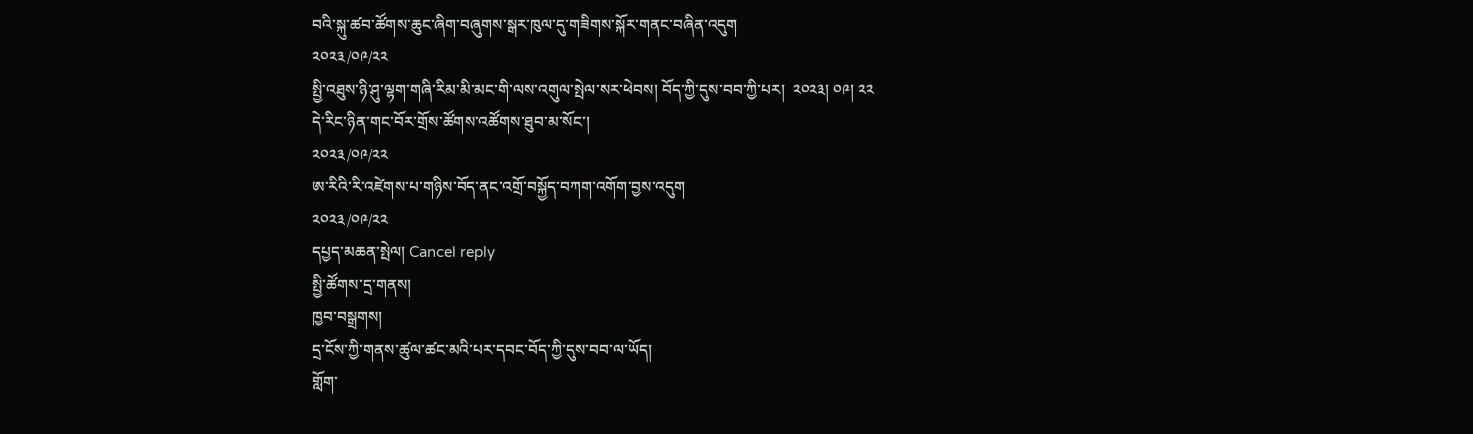བའི་སྐུ་ཚབ་ཚོགས་ཆུང་ཞིག་བཞུགས་སྒར་ཁུལ་དུ་གཟིགས་སྐོར་གནང་བཞིན་འདུག
༢༠༢༣/༠༩/༢༢
སྤྱི་འཐུས་ཉི་ཤུ་ལྷག་གཞི་རིམ་མི་མང་གི་ལས་འགུལ་སྤེལ་སར་ཕེབས། བོད་ཀྱི་དུས་བབ་ཀྱི་པར།  ༢༠༢༣། ༠༩། ༢༢
དེ་རིང་ཉིན་གང་བོར་གྲོས་ཚོགས་འཚོགས་ཐུབ་མ་སོང་།
༢༠༢༣/༠༩/༢༢
ཨ་རིའི་རི་འཛེགས་པ་གཉིས་བོད་ནང་འགྲོ་བསྐྱོད་བཀག་འགོག་བྱས་འདུག
༢༠༢༣/༠༩/༢༢
དཔྱད་མཆན་སྤེལ། Cancel reply
སྤྱི་ཚོགས་དྲ་གནས།
ཁྱབ་བསྒྲགས།
དྲ་ངོས་ཀྱི་གནས་ཚུལ་ཚང་མའི་པར་དབང་བོད་ཀྱི་དུས་བབ་ལ་ཡོད།
གློག་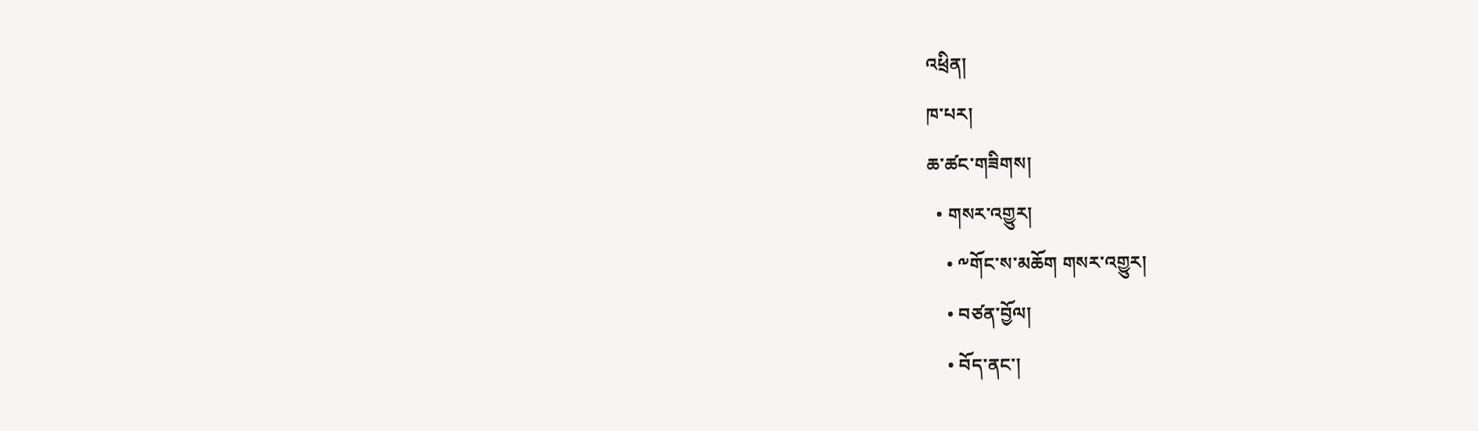འཕྲིན།
ཁ་པར།
ཆ་ཚང་གཟིགས།
  • གསར་འགྱུར།
    • ༸གོང་ས་མཆོག གསར་འགྱུར།
    • བཙན་བྱོལ།
    • བོད་ནང་།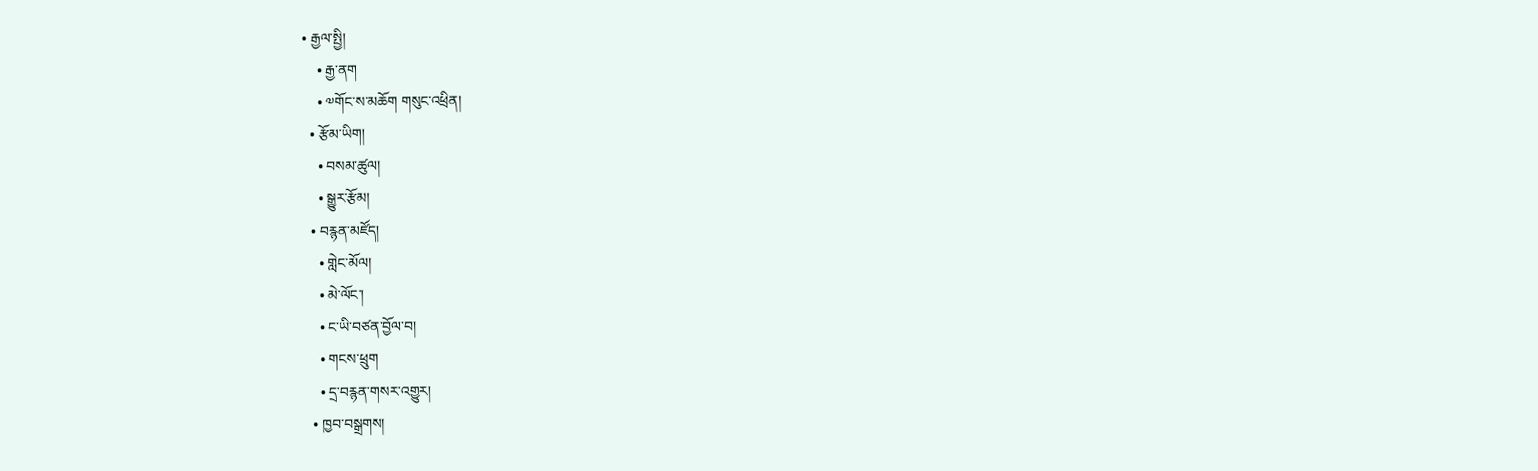• རྒྱལ་སྤྱི།
    • རྒྱ་ནག
    • ༧གོང་ས་མཆོག གསུང་འཕྲིན།
  • རྩོམ་ཡིག།
    • བསམ་ཚུལ།
    • སྒྱུར་རྩོམ།
  • བརྙན་མཛོད།
    • གླེང་མོལ།
    • མེ་ལོང་།
    • ང་ཡི་བཙན་བྱོལ་བ།
    • གངས་ཕྲུག
    • དྲ་བརྙན་གསར་འགྱུར།
  • ཁྱབ་བསྒྲགས།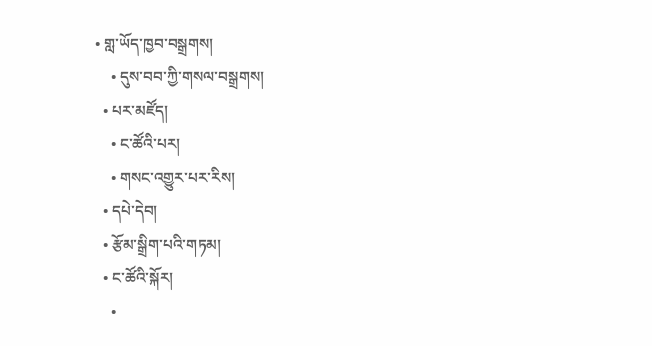• གླ་ཡོད་ཁྱབ་བསྒྲགས།
    • དུས་བབ་ཀྱི་གསལ་བསྒྲགས།
  • པར་མཛོད།
    • ང་ཚོའི་པར།
    • གསང་འགྱུར་པར་རིས།
  • དཔེ་དེབ།
  • རྩོམ་སྒྲིག་པའི་གཏམ།
  • ང་ཚོའི་སྐོར།
    •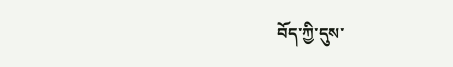བོད་ཀྱི་དུས་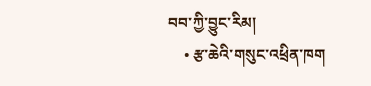བབ་ཀྱི་བྱུང་རིམ།
    • རྩ་ཆེའི་གསུང་འཕྲིན་ཁག